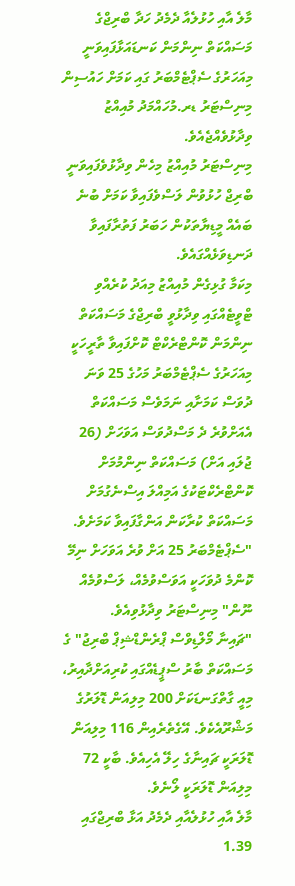މާލެ އާއި ހުޅުލެއާ ދެމެދު ހަދާ ބްރިޖްގެ މަސައްކަތް ނިންމަން ކަނޑައަޅާފައިވަނީ މިއަހަރުގެ ސެޕްޓެމްބަރު ގައި ކަމަށް ހައުސިން މިނިސްޓަރު ޑރ.މުހައްމަދު މުއިއްޒު ވިދާޅުވެއްޖެއެވެ.
މިނިސްޓަރު މުއިއްޒު މިހެން ވިދާޅުވެފައިވަނީ ބްރިޖް ހުޅުވުން ލަސްވެފައިވާ ކަމަށް ބުނެ ބައެއް މީޑިޔާތަކުން ހަބަރު ފަތުރާފައިވާ ދަނޑިވަޅެއްގައެވެ.
މިކަމާ ގުޅިގެން މުއިއްޒު މިއަދު ކުރެއްވި ޓްވީޓެއްގައި ވިދާޅުވީ ބްރިޖްގެ މަސައްކަތް ނިންމަން ކޮންޓްރެކްޓް ކޮށްފައިވާ ތާރީހަކީ މިއަހަރުގެ ސެޕްޓެމްބަރު މަހުގެ 25 ވަނަ ދުވަސް ކަމަށާއި ނަމަވެސް މަސައްކަތް އެއަށްވުރެ ދެ މަސްދުވަސް އަވަހަށް (26 ޖުލައި އަށް) މަސައްކަތް ނިންމުމަށް ކޮންޓްރެކްޓަކުގެ އަމިއްލަ އިސްނެގުމަށް މަސައްކަތް ކުރާކަން އަންގާފައިވާ ކަމަށެވެ.
"ސެޕްޓެމްބަރު 25 އަށް ވުރެ އަވަހަށް ނިމޭ ކޮންމެ ދުވަހަކީ އަވަސްވުމެއް، ލަސްވުމެއް ނޫން" މިނިސްޓަރު ވިދާޅުވިއެވެ.
"ޗައިނާ މޯލްޑިވްސް ޕްރެންޑްޝިޕް ބްރިޖު" ގެ މަސައްކަތް ބާރު ސްޕީޑެއްގައި ކުރިއަށްދާއިރު، މިއީ ގާތްގަނޑަކަށް 200 މިލިއަން ޑޮލަރުގެ މަޝްރޫއެކެވެ. އޭގެތެރެއިން 116 މިލިއަން ޑޮލަރަކީ ޗައިނާގެ ހިލޭ އެހިއެވެ. ބާކީ 72 މިލިއަން ޑޮލަރަކީ ލޯނެވެ.
މާލެ އާއި ހުޅުލެއާއި ދެމެދު އަޅާ ބްރިޖްގައި 1.39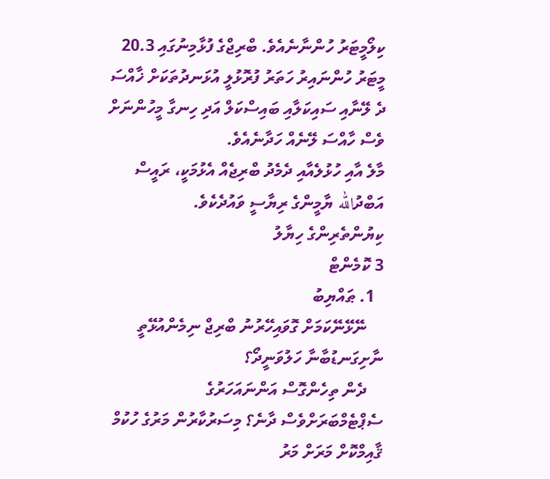ކިލޯމީޓަރު ހުންނާނެއެވެ. ބްރިޖްގެ ފުޅާމިނުގައި 20.3 މީޓަރު ހުންނައިރު ހަތަރު ފުރޮޅުލީ އުޅަނދުތަކަށް ޚާއްސަ ދެ ލޭނާއި ސައިކަލާއި ބައިސްކަލް އަދި ހިނގާ މީހުންނަށް ވެސް ހާއްސަ ލޭނެއް ހަދާނެއެވެ.
މާލެ އާއި ހުޅުލެއާއި ދެމެދު ބްރިޖެއް އެޅުމަކީ، ރައީސް އަބްދުالله ޔާމީންގެ ރިޔާސީ ވައުދެކެވެ.
ކިޔުންތެރިންގެ ހިޔާލު
3 ކޮމެންޓް
  1. ޠައްޔިބު
    ނޭޅޭނޭކަމަށް ގޮވައިހޭރުނު ބްރިޖް ނިމެންއުޅޭތީ ނާށިގަނޑުބާނާ ހަލުވަނީދޯ؟
    ދެން ތިހެންގޮސް އަންނައަހަރުގެ ސެޕްޓެމްބަރަށްވެސް ދާނެ؟ މިސަރުކާރުން މަރުގެ ހުކުމް ޤާއިމްކޮށް މަރަށް މަރު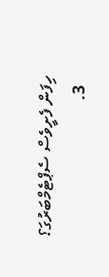ހިފަން ފެށީވެސް ސެޕްޓެމްބަރުގަ؟
  3.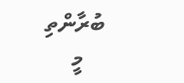ބުރާންތި
    މީ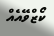ކޯޒްވޭއެއް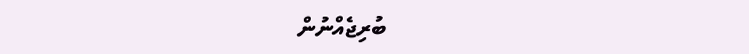ބުރިޖެއްނުން